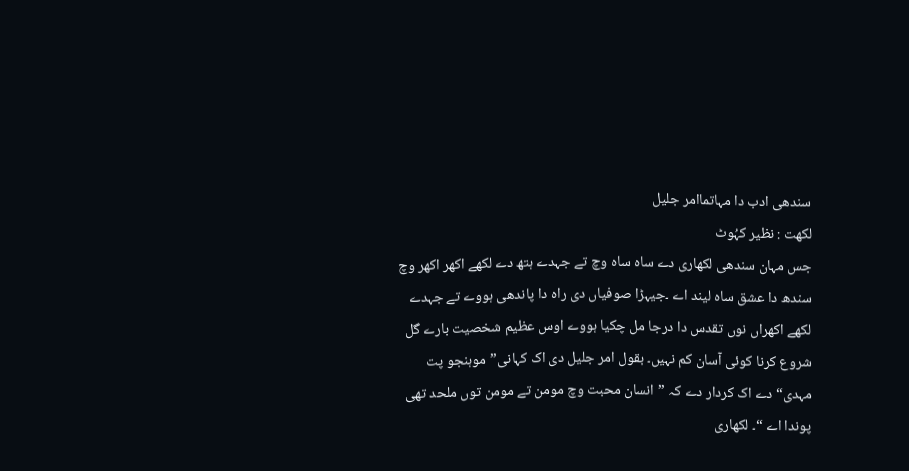سندھی ادب دا مہاتماامر جلیل
لکھت : نظیر کہُوٹ
جس مہان سندھی لکھاری دے ساہ ساہ وچ تے جہدے ہتھ دے لکھے اکھر اکھر وچ
سندھ دا عشق ساہ لیند اے ۔جیہڑا صوفیاں دی راہ دا پاندھی ہووے تے جہدے
لکھے اکھراں نوں تقدس دا درجا مل چکیا ہووے اوس عظیم شخصیت بارے گل
شروع کرنا کوئی آسان کم نہیں۔ بقول امر جلیل دی اک کہانی”موہنجو پت
مہدی“ دے اک کردار دے کہ ”انسان محبت وچ مومن تے مومن توں ملحد تھی
پوندا اے “۔ لکھاری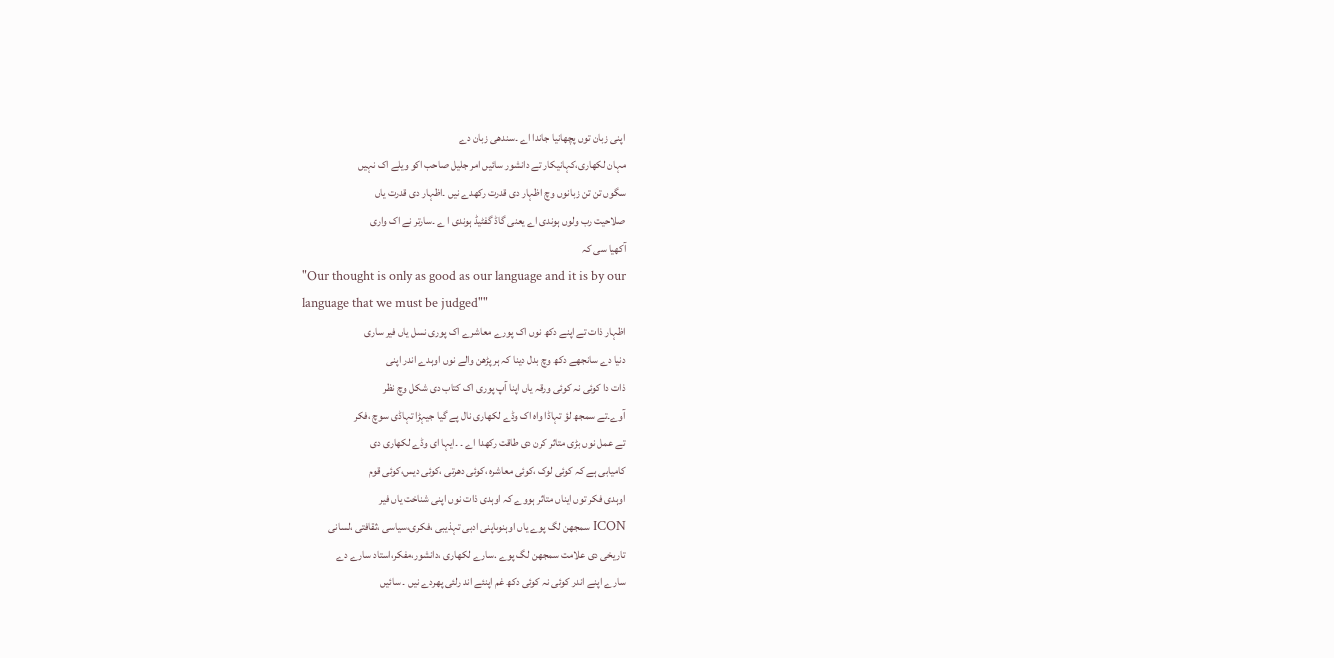اپنی زبان توں پچھانیا جاندا اے ۔سندھی زبان دے
مہان لکھاری،کہانیکار تے دانشور سائیں امر جلیل صاحب اکو ویلے اک نہیں
سگوں تن تن زبانوں وچ اظہار دی قدرت رکھدے نیں ۔اظہار دی قدرت یاں
صلاحیت رب ولوں ہوندی اے یعنی گاڈ گفٹیڈ ہوندی ا ے ۔سارتر نے اک واری
آکھیا سی کہ
"Our thought is only as good as our language and it is by our
language that we must be judged""
اظہار ذات تے اپنے دکھ نوں اک پورے معاشرے اک پوری نسل یاں فیر ساری
دنیا دے سانجھے دکھ وچ بدل دینا کہ ہر پڑھن والے نوں اوہدے اندر اپنی
ذات دا کوئی نہ کوئی ورقہ یاں اپنا آپ پوری اک کتاب دی شکل وچ نظر
آوے۔تے سمجھ لؤ تہاڈا واہ اک وڈے لکھاری نال پے گیا جیہڑا تہاڈی سوچ ،فکر
تے عمل نوں بڑی متاثر کرن دی طاقت رکھدا اے ۔ ۔ایہا ای وڈے لکھاری دی
کامیابی ہے کہ کوئی لوک ،کوئی معاشرہ ،کوئی دھرتی ،کوئی دیس،کوئی قوم
اوہدی فکر توں ایناں متاثر ہووے کہ اوہدی ذات نوں اپنی شناخت یاں فیر
ICON سمجھن لگ پوے یاں اوہنوںاپنی ادبی تہذیبی ،فکری،سیاسی ،ثقافتی ،لسانی
تاریخی دی علامت سمجھن لگ پوے .سارے لکھاری ،دانشور،مفکر،استاد سارے دے
سارے اپنے اندر کوئی نہ کوئی دکھ غم اپنئے اند رلئی پھردے نیں ۔ سائیں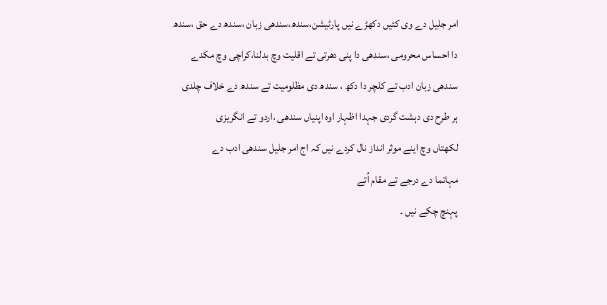امر جلیل دے وی کئیں دکھڑے نیں پارٹیشن،سندھ،سندھی زبان ،سندھ دے حق ،سندھ
دا احساس محرومی ،سندھی دا پنی دھرتی تے اقلیت وچ بدلنا،کراچی وچ مکدے
سندھی زبان ادب تے کلچر دا دکھ ، سندھ دی مظلومیت تے سندھ دے خلاف چلدی
ہر طرح دی دہشت گردی جہدا اظہار اوہ اپنیاں سندھی ،اردو تے انگریزی
لکھتاں وچ اینے موثر انداز نال کردے نیں کہ اج امر جلیل سندھی ادب دے
مہاتما دے درجے تے مقام اُتے
پہنچ چکے نیں ۔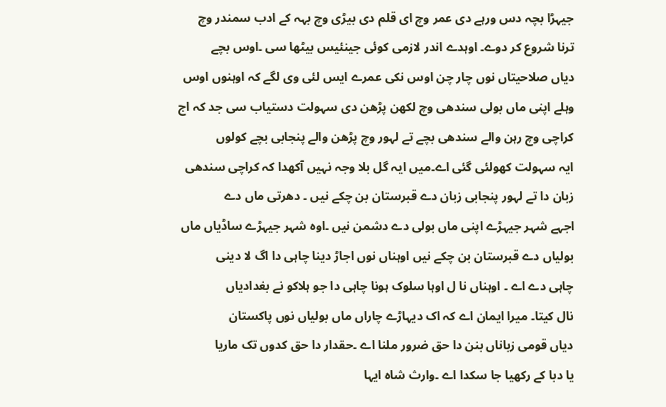جیہڑا بچہ دس ورہے دی عمر وچ ای قلم دی بیڑی وچ بہہ کے ادب سمندر وچ
ترنا شروع کر دوے۔ اوہدے اندر لازمی کوئی جینئیس بیٹھا سی ۔اوس بچے
دیاں صلاحیتاں نوں چار چن اوس نکی عمرے ایس لئی وی لگے کہ اوہنوں اوس
وہلے اپنی ماں بولی سندھی وچ لکھن پڑھن دی سہولت دستیاب سی جد کہ اج
کراچی وچ رہن والے سندھی بچے تے لہور وچ پڑھن والے پنجابی بچے کولوں
ایہ سہولت کھولئی گئی اے۔میں ایہ گل بلا وجہ نہیں آکھدا کہ کراچی سندھی
زبان دا تے لہور پنجابی زبان دے قبرستان بن چکے نیں ۔ دھرتی ماں دے
اجہے شہر جیہڑے اپنی ماں بولی دے دشمن نیں ۔اوہ شہر جیہڑے ساڈیاں ماں
بولیاں دے قبرستان بن چکے نیں اوہناں نوں اجاڑ دینا چاہی دا اگ لا دینی
چاہی دے اے ۔ اوہناں نا ل اوہا سلوک ہونا چاہی دا جو ہلاکو نے بغدادیاں
نال کیتا۔ میرا ایمان اے کہ اک دیہاڑے چاراں ماں بولیاں نوں پاکستان
دیاں قومی زباناں بنن دا حق ضرور ملنا اے ۔حقدار دا حق کدوں تک ماریا
یا دبا کے رکھیا جا سکدا اے ۔وارث شاہ ایہا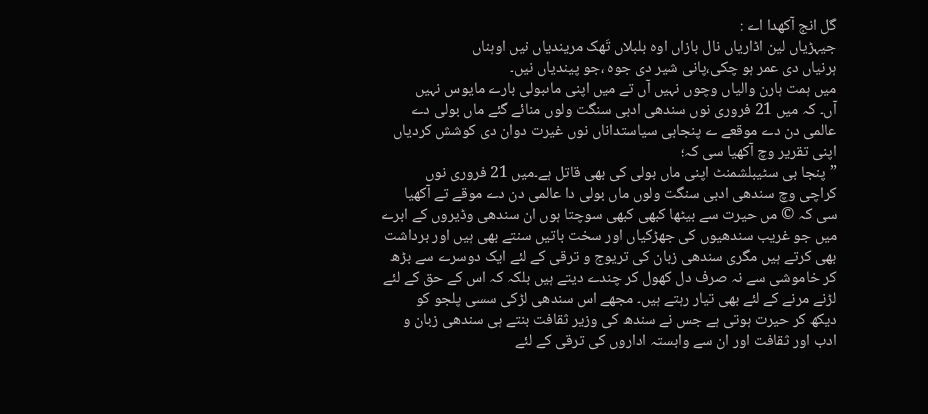گل انج آکھدا اے :
جیہڑیاں لین اڈاریاں نال بازاں اوہ بلبلاں تَھک مریندیاں نیں اوہناں
ہرنیاں دی عمر ہو چکی،پانی شیر دی جوہ ،جو پیندیاں نیں۔
میں ہمت ہارن والیاں وچوں نہیں آں تے میں اپنی ماںبولی بارے مایوس نہیں
آں۔ کہ میں 21 فروری نوں سندھی ادبی سنگت ولوں منائے گئے ماں بولی دے
عالمی دن دے موقعے ے پنجابی سیاستداناں نوں غیرت دوان دی کوشش کردیاں
اپنی تقریر وچ آکھیا سی کہ؛
”پنجا بی سٹیبلشمنٹ اپنی ماں بولی کی بھی قاتل ہے۔میں 21 فروری نوں
کراچی وچ سندھی ادبی سنگت ولوں ماں بولی دا عالمی دن دے موقے تے آکھیا
سی کہ © مں حیرت سے بیٹھا کبھی کبھی سوچتا ہوں ان سندھی وڈیروں کے ابرے
میں جو غریب سندھیوں کی جھڑکیاں اور سخت باتیں سنتے بھی ہیں اور برداشت
بھی کرتے ہیں مگری سندھی زبان کی تریوج و ترقی کے لئے ایک دوسرے سے بڑھ
کر خاموشی سے نہ صرف دل کھول کر چندے دیتے ہیں بلکہ کہ اس کے حق کے لئے
لڑنے مرنے کے لئے بھی تیار رہتے ہیں۔ مجھے اس سندھی لڑکی سسی پلجو کو
دیکھ کر حیرت ہوتی ہے جس نے سندھ کی وزیر ثقافت بنتے ہی سندھی زبان و
ادب اور ثقافت اور ان سے وابستہ اداروں کی ترقی کے لئے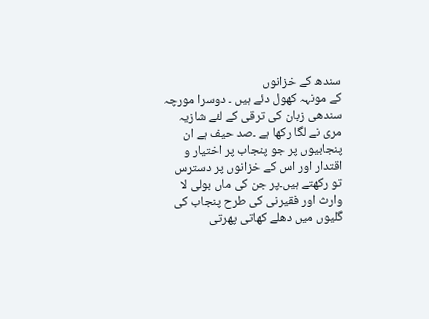سندھ کے خزانوں
کے مونہہ کھول دئے ہیں ۔ دوسرا مورچہ سندھی زبان کی ترقی کے لئے شازیہ
مری نے لگا رکھا ہے ۔صد حیف ہے ان پنجابیوں پر جو پنجاب پر اختیار و
اقتدار اور اس کے خزانوں پر دسترس تو رکھتے ہیں۔پر جن کی ماں بولی لا
وارث اور فقیرنی کی طرح پنجاب کی گلیوں میں دھلے کھاتی پھرتی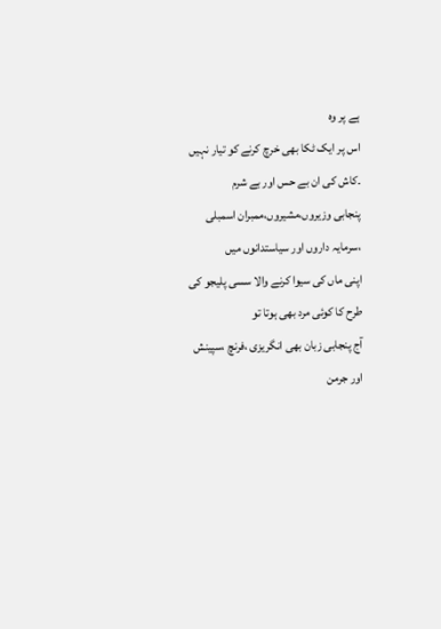ہے پر وہ
اس پر ایک ٹکا بھی خرچ کرنے کو تیار نہیں ۔کاش کی ان بے حس اور بے شرم
پنجابی وزیروں،مشیروں،ممبران اسمبلی ،سرمایہ داروں اور سیاستدانوں میں
اپنی ماں کی سیوا کرنے والا سسی پلیجو کی طرح کا کوئی مرد بھی ہوتا تو
آج پنجابی زبان بھی انگریزی ،فرنچ ،سپینش اور جرمن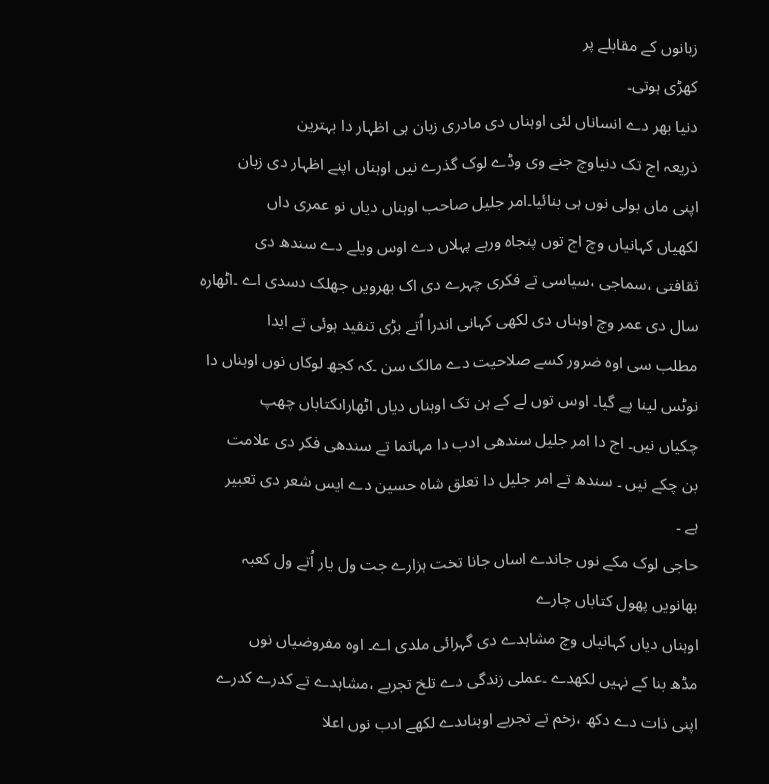زبانوں کے مقابلے پر
کھڑی ہوتی۔
دنیا بھر دے انساناں لئی اوہناں دی مادری زبان ہی اظہار دا بہترین
ذریعہ اج تک دنیاوچ جنے وی وڈے لوک گذرے نیں اوہناں اپنے اظہار دی زبان
اپنی ماں بولی نوں ہی بنائیا۔امر جلیل صاحب اوہناں دیاں نو عمری داں
لکھیاں کہانیاں وچ اج توں پنجاہ ورہے پہلاں دے اوس ویلے دے سندھ دی
ثقافتی ،سماجی ،سیاسی تے فکری چہرے دی اک بھرویں جھلک دسدی اے ۔اٹھارہ
سال دی عمر وچ اوہناں دی لکھی کہانی اندرا اُتے بڑی تنقید ہوئی تے ایدا
مطلب سی اوہ ضرور کسے صلاحیت دے مالک سن ۔کہ کجھ لوکاں نوں اوہناں دا
نوٹس لینا پے گیا۔ اوس توں لے کے ہن تک اوہناں دیاں اٹھاراںکتاباں چھپ
چکیاں نیں۔ اج دا امر جلیل سندھی ادب دا مہاتما تے سندھی فکر دی علامت
بن چکے نیں ۔ سندھ تے امر جلیل دا تعلق شاہ حسین دے ایس شعر دی تعبیر
ہے ۔
حاجی لوک مکے نوں جاندے اساں جانا تخت ہزارے جت ول یار اُتے ول کعبہ
بھانویں پھول کتاباں چارے
اوہناں دیاں کہانیاں وچ مشاہدے دی گہرائی ملدی اے۔ اوہ مفروضیاں نوں
مڈھ بنا کے نہیں لکھدے ۔عملی زندگی دے تلخ تجربے ،مشاہدے تے کدرے کدرے
اپنی ذات دے دکھ ،زخم تے تجربے اوہناںدے لکھے ادب نوں اعلا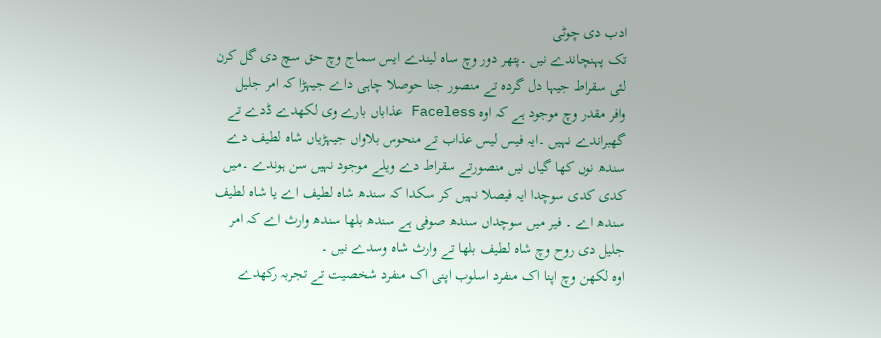ادب دی چوٹی
تک پہنچاندے نیں ۔پتھر دور وچ ساہ لیندے ایس سماج وچ حق سچ دی گل کرن
لئی سقراط جیہا دل گردہ تے منصور جنا حوصلا چاہی داے جیہڑا کہ امر جلیل
وافر مقدر وچ موجود ہے کہ اوہ Faceless عذاباں بارے وی لکھدے ڈدے تے
گھبراندے نہیں ۔ایہ فیس لیس عذاب تے منحوس بلاواں جیہڑیاں شاہ لطیف دے
سندھ نوں کھا گیاں نیں منصورتے سقراط دے ویلے موجود نہیں سن ہوندے ۔میں
کدی کدی سوچدا ایہ فیصلا نہیں کر سکدا کہ سندھ شاہ لطیف اے یا شاہ لطیف
سندھ اے ۔ فیر میں سوچداں سندھ صوفی ہے سندھ بلھا سندھ وارث اے کہ امر
جلیل دی روح وچ شاہ لطیف بلھا تے وارث شاہ وسدے نیں ۔
اوہ لکھن وچ اپنا اک منفرد اسلوب اپنی اک منفرد شخصیت تے تجربہ رکھدے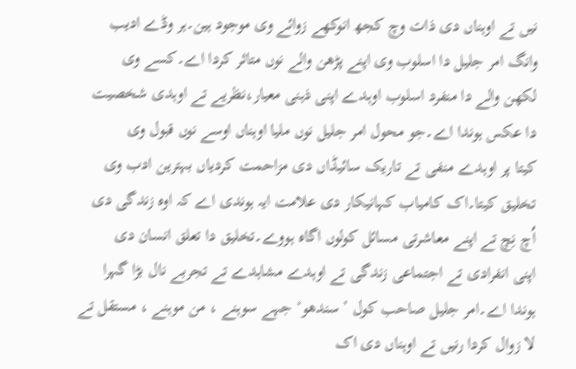نیں تے اوہناں دی ذات وچ کجھ انوکھے زوائے وی موجود ہین۔ہر وڈے ادیب
وانگ امر جلیل دا اسلوب وی اپنے پڑھن والے نوں متاثر کردا اے۔کسے وی
لکھن والے دا منفرد اسلوب اوہدے اپنی ذہنی معیار،نظریے تے اوہدی شخصیت
دا عکس ہوندا اے۔جو محول امر جلیل نوں ملیا اوہناں اوسے نوں قبول وی
کیتا پر اوہدے منفی تے تاریک سائیڈاں دی مزاحمت کردیاں بہترین ادب وی
تخلیق کیتا۔اک کامیاب کہانیکار دی علامت ایہ ہوندی اے کہ اوہ زندگی دی
اُچ نِچ تے اپنے معاشرتی مسائل کولوں اگاہ ہووے۔تخلیق دا تعلق انسان دی
اپنی انفرادی تے اجتماعی زندگی تے اوہدے مشاہدے تے تجربے نال بڑا گہرا
ہوندا اے۔امر جلیل صاحب کول ’سندھو‘ جہے سوہنے ، من موہنے ، مستقل تے
لا زوال کردا رنیں تے اوہناں دی اک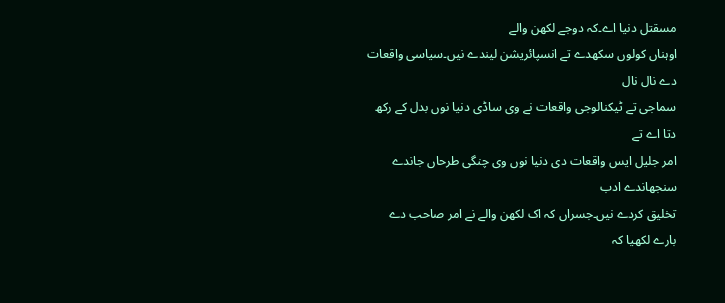مسقتل دنیا اے۔کہ دوجے لکھن والے
اوہناں کولوں سکھدے تے انسپائریشن لیندے نیں۔سیاسی واقعات دے نال نال
سماجی تے ٹیکنالوجی واقعات نے وی ساڈی دنیا نوں بدل کے رکھ دتا اے تے
امر جلیل ایس واقعات دی دنیا نوں وی چنگی طرحاں جاندے سنجھاندے ادب
تخلیق کردے نیں۔جسراں کہ اک لکھن والے نے امر صاحب دے بارے لکھیا کہ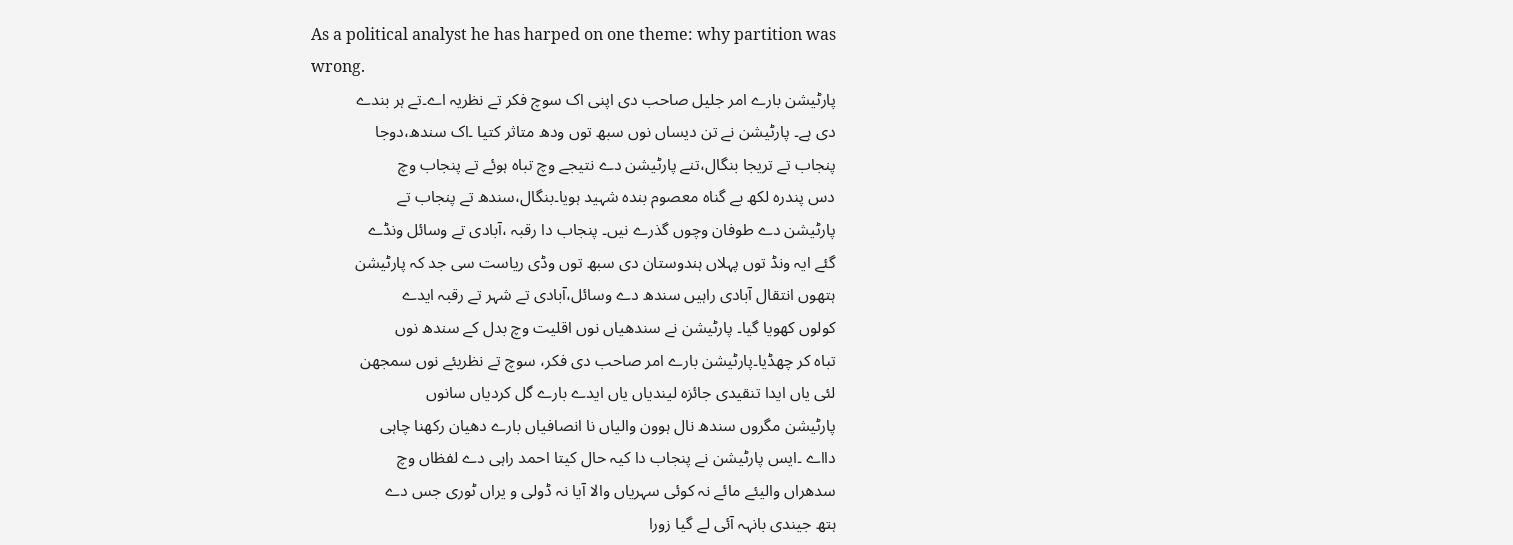As a political analyst he has harped on one theme: why partition was
wrong.
پارٹیشن بارے امر جلیل صاحب دی اپنی اک سوچ فکر تے نظریہ اے۔تے ہر بندے
دی ہے۔ پارٹیشن نے تن دیساں نوں سبھ توں ودھ متاثر کتیا ۔اک سندھ،دوجا
پنجاب تے تریجا بنگال،تنے پارٹیشن دے نتیجے وچ تباہ ہوئے تے پنجاب وچ
دس پندرہ لکھ بے گناہ معصوم بندہ شہید ہویا۔بنگال،سندھ تے پنجاب تے
پارٹیشن دے طوفان وچوں گذرے نیں۔ پنجاب دا رقبہ ،آبادی تے وسائل ونڈے
گئے ایہ ونڈ توں پہلاں ہندوستان دی سبھ توں وڈی ریاست سی جد کہ پارٹیشن
ہتھوں انتقال آبادی راہیں سندھ دے وسائل،آبادی تے شہر تے رقبہ ایدے
کولوں کھویا گیا۔ پارٹیشن نے سندھیاں نوں اقلیت وچ بدل کے سندھ نوں
تباہ کر چھڈیا۔پارٹیشن بارے امر صاحب دی فکر، سوچ تے نظریئے نوں سمجھن
لئی یاں ایدا تنقیدی جائزہ لیندیاں یاں ایدے بارے گل کردیاں سانوں
پارٹیشن مگروں سندھ نال ہوون والیاں نا انصافیاں بارے دھیان رکھنا چاہی
دااے ۔ایس پارٹیشن نے پنجاب دا کیہ حال کیتا احمد راہی دے لفظاں وچ
سدھراں والیئے مائے نہ کوئی سہریاں والا آیا نہ ڈولی و یراں ٹوری جس دے
ہتھ جیندی بانہہ آئی لے گیا زورا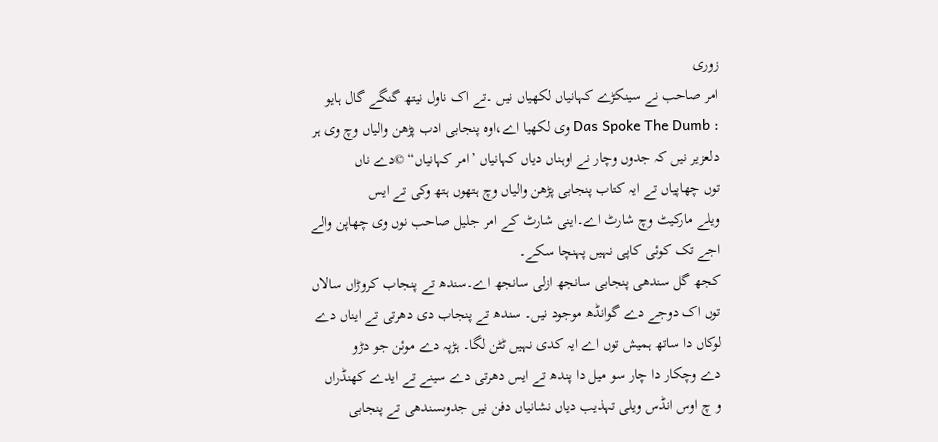زوری
امر صاحب نے سینکڑے کہانیاں لکھیاں نیں ۔تے اک ناول نیتھ گنگے گال ہایو
: Das Spoke The Dumb وی لکھیا اے،اوہ پنجابی ادب پڑھن والیاں وچ وی ہر
دلعزیر نیں کہ جدوں وچار نے اوہناں دیاں کہانیاں ’امر کہانیاں“ ©دے ناں
توں چھاپیاں تے ایہ کتاب پنجابی پڑھن والیاں وچ ہتھوں ہتھ وکی تے ایس
ویلے مارکیٹ وچ شارٹ اے۔اینی شارٹ کے امر جلیل صاحب نوں وی چھاپن والے
اجے تک کوئی کاپی نہیں پہنچا سکے۔
کجھ گل سندھی پنجابی سانجھ ازلی سانجھ اے۔سندھ تے پنجاب کروڑاں سالاں
توں اک دوجے دے گوانڈھ موجود نیں۔ سندھ تے پنجاب دی دھرتی تے ایناں دے
لوکاں دا ساتھ ہمیش توں اے ایہ کدی نہیں ٹٹن لگا۔ ہڑپہ دے موئن جو دڑو
دے وچکار دا چار سو میل دا پندھ تے ایس دھرتی دے سینے تے ایدے کھنڈراں
و چ اوس انڈس ویلی تہذیب دیاں نشانیاں دفن نیں جدوںسندھی تے پنجابی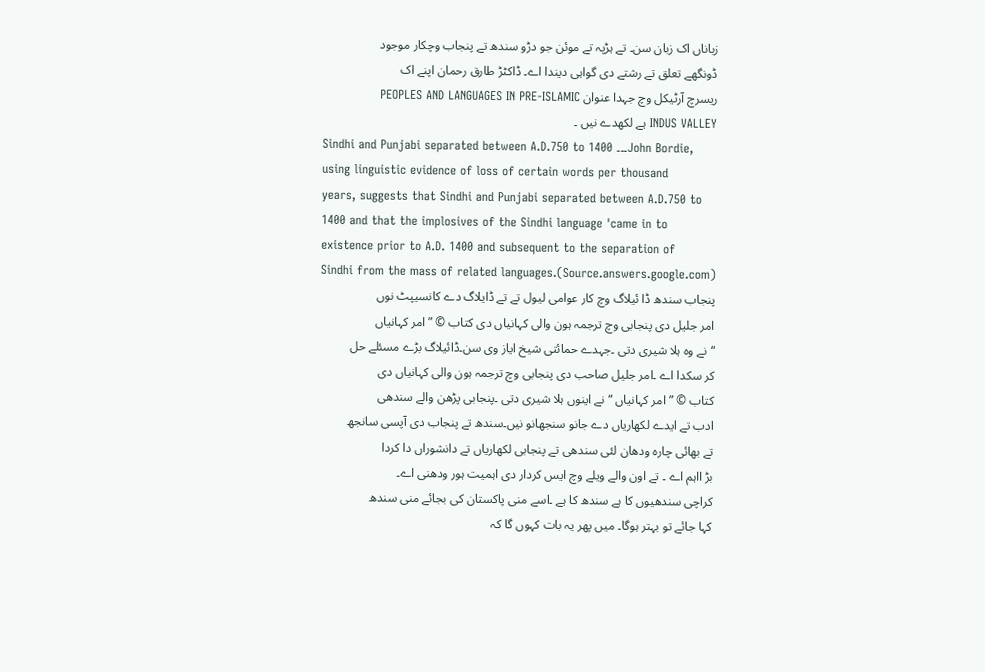زباناں اک زبان سن۔ تے ہڑپہ تے موئن جو دڑو سندھ تے پنجاب وچکار موجود
ڈونگھے تعلق تے رشتے دی گواہی دیندا اے۔ ڈاکٹڑ طارق رحمان اپنے اک
ریسرچ آرٹیکل وچ جہدا عنوان PEOPLES AND LANGUAGES IN PRE-ISLAMIC
INDUS VALLEY ہے لکھدے نیں ۔
Sindhi and Punjabi separated between A.D.750 to 1400 ۔۔۔John Bordie,
using linguistic evidence of loss of certain words per thousand
years, suggests that Sindhi and Punjabi separated between A.D.750 to
1400 and that the implosives of the Sindhi language 'came in to
existence prior to A.D. 1400 and subsequent to the separation of
Sindhi from the mass of related languages.(Source.answers.google.com)
پنجاب سندھ ڈا ئیلاگ وچ کار عوامی لیول تے تے ڈایلاگ دے کانسیپٹ نوں
امر جلیل دی پنجابی وچ ترجمہ ہون والی کہانیاں دی کتاب © ” امر کہانیاں
“نے وہ ہلا شیری دتی ۔جہدے حمائتی شیخ ایاز وی سن۔ڈائیلاگ بڑے مسئلے حل
کر سکدا اے ۔امر جلیل صاحب دی پنجابی وچ ترجمہ ہون والی کہانیاں دی
کتاب © ” امر کہانیاں “نے اینوں ہلا شیری دتی ۔پنجابی پڑھن والے سندھی
ادب تے ایدے لکھاریاں دے جانو سنجھانو نیں۔سندھ تے پنجاب دی آپسی سانجھ
تے بھائی چارہ ودھان لئی سندھی تے پنجابی لکھاریاں تے دانشوراں دا کردا
بڑ ااہم اے ۔ تے اون والے ویلے وچ ایس کردار دی اہمیت ہور ودھنی اے۔
کراچی سندھیوں کا ہے سندھ کا ہے ۔اسے منی پاکستان کی بجائے منی سندھ
کہا جائے تو بہتر ہوگا۔ میں پھر یہ بات کہوں گا کہ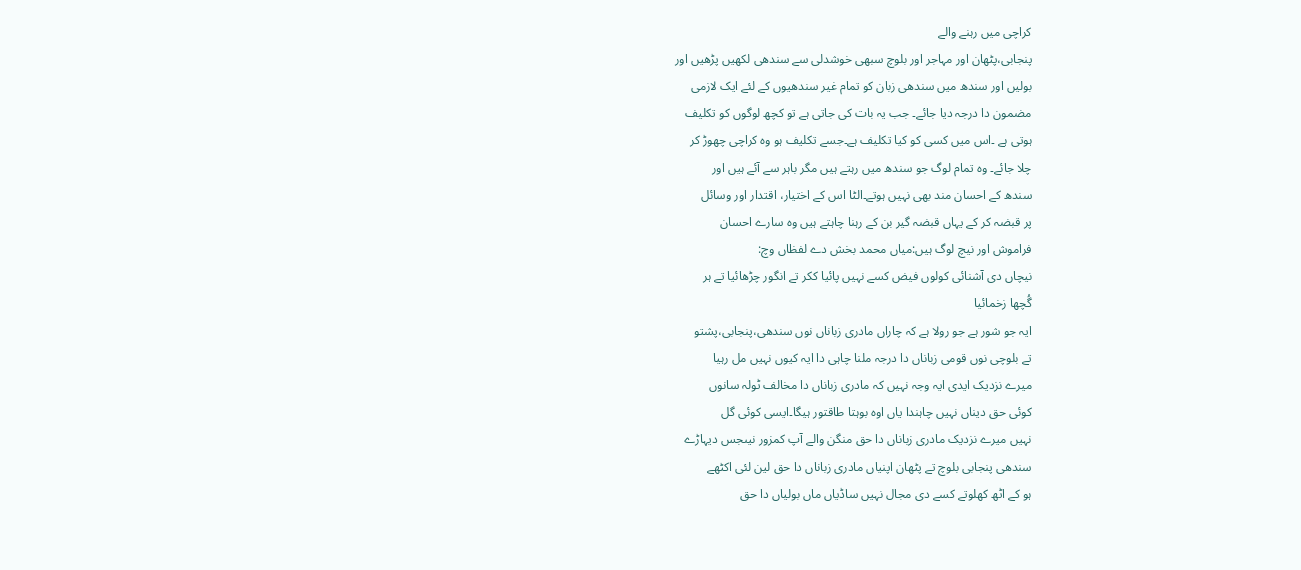کراچی میں رہنے والے
پنجابی،پٹھان اور مہاجر اور بلوچ سبھی خوشدلی سے سندھی لکھیں پڑھیں اور
بولیں اور سندھ میں سندھی زبان کو تمام غیر سندھیوں کے لئے ایک لازمی
مضمون دا درجہ دیا جائے۔ جب یہ بات کی جاتی ہے تو کچھ لوگوں کو تکلیف
ہوتی ہے ۔اس میں کسی کو کیا تکلیف ہے۔جسے تکلیف ہو وہ کراچی چھوڑ کر
چلا جائے۔ وہ تمام لوگ جو سندھ میں رہتے ہیں مگر باہر سے آئے ہیں اور
سندھ کے احسان مند بھی نہیں ہوتے۔الٹا اس کے اختیار، اقتدار اور وسائل
پر قبضہ کر کے یہاں قبضہ گیر بن کے رہنا چاہتے ہیں وہ سارے احسان
فراموش اور نیچ لوگ ہیں:میاں محمد بخش دے لفظاں وچ:
نیچاں دی آشنائی کولوں فیض کسے نہیں پائیا ککر تے انگور چڑھائیا تے ہر
گُچھا زخمائیا
ایہ جو شور ہے جو رولا ہے کہ چاراں مادری زباناں نوں سندھی،پنجابی،پشتو
تے بلوچی نوں قومی زباناں دا درجہ ملنا چاہی دا ایہ کیوں نہیں مل رہیا
میرے نزدیک ایدی ایہ وجہ نہیں کہ مادری زباناں دا مخالف ٹولہ سانوں
کوئی حق دیناں نہیں چاہندا یاں اوہ بوہتا طاقتور ہیگا۔ایسی کوئی گل
نہیں میرے نزدیک مادری زباناں دا حق منگن والے آپ کمزور نیںجس دیہاڑے
سندھی پنجابی بلوچ تے پٹھان اپنیاں مادری زباناں دا حق لین لئی اکٹھے
ہو کے اٹھ کھلوتے کسے دی مجال نہیں ساڈیاں ماں بولیاں دا حق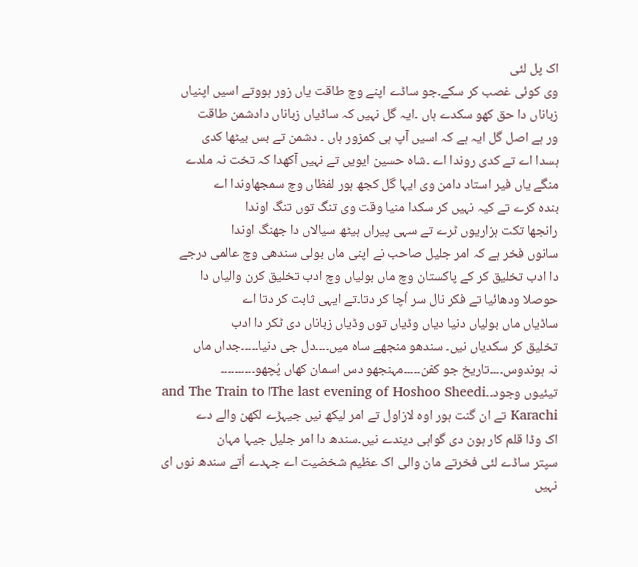اک پل لئی
وی کوئی غصب کر سکے۔جو ساڈے اپنے وچ طاقت یاں زور ہووتے اسیں اپنیاں
زباناں دا حق کھو سکدے ہاں ۔ایہ گل نہیں کہ ساڈیاں زباناں دادشمن طاقت
ور ہے اصل گل ایہ ہے کہ اسیں آپ ہی کمزور ہاں ۔ دشمن تے بس بیٹھا کدی
ہسدا اے تے کدی روندا اے ۔شاہ حسین ایویں تے نہیں آکھدا کہ تخت نہ ملدے
منگے یاں فیر استاد دامن وی ایہا گل کجھ ہور لفظاں وچ سمجھاوندا اے
بندہ کرے تے کیہ نہیں کر سکدا منیا وقت وی تنگ توں تنگ اوندا
رانجھا تکت ہزاریوں ٹرے تے سہی پیراں ہیٹھ سیالاں دا جھنگ اوندا
سانوں فخر ہے کہ امر جلیل صاحب نے اپنی ماں بولی سندھی وچ عالمی درجے
دا ادب تخلیق کر کے پاکستان وچ ماں بولیاں وچ ادب تخلیق کرن والیاں دا
حوصلا ودھائیا تے فکر نال سر اُچا کر دتا۔تے ایہی ثابت کر دتا اے
ساڈیاں ماں بولیاں دنیا دیاں وڈیاں توں وڈیاں زباناں دی ٹکر دا ادب
تخلیق کر سکدیاں نیں۔ سندھو منجھے ساہ میں۔۔۔۔دل جی دنیا۔۔۔۔۔جداں ماں
نہ ہوندوس۔۔۔۔تاریخ جو کفن۔۔۔۔۔مہنجھو دس اسمان کھاں پُچھو۔۔۔۔۔۔۔۔۔۔
تیئیوں وجود۔۔The last evening of Hoshoo Sheediا and The Train to
Karachi تے ان گنت ہور اوہ لازاول تے امر لیکھ نیں جیہڑے لکھن والے دے
اک وڈا قلم کار ہون دی گواہی دیندے نیں۔سندھ دا امر جلیل جیہا مہان
سپتر ساڈے لئی فخرتے مان والی اک عظیم شخضیت اے جہدے اُتے سندھ نوں ای
نہیں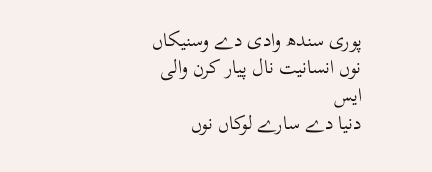پوری سندھ وادی دے وسنیکاں نوں انسانیت نال پیار کرن والی ایس
دنیا دے سارے لوکاں نوں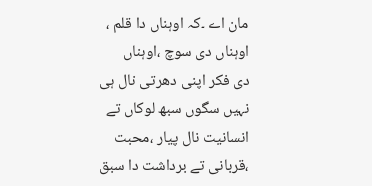مان اے ۔کہ اوہناں دا قلم ، اوہناں دی سوچ ،اوہناں
دی فکر اپنی دھرتی نال ہی نہیں سگوں سبھ لوکاں تے انسانیت نال پیار ،محبت
،قربانی تے برداشت دا سبق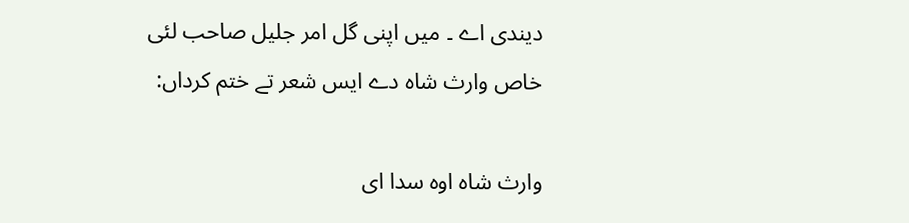دیندی اے ۔ میں اپنی گل امر جلیل صاحب لئی
خاص وارث شاہ دے ایس شعر تے ختم کرداں:

وارث شاہ اوہ سدا ای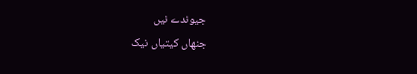جیوندے نیں
جنھاں کیتیاں نیک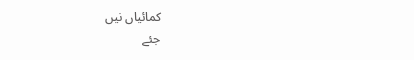کمائیاں نیں
جئے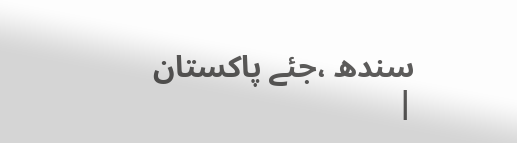سندھ ،جئے پاکستان
|